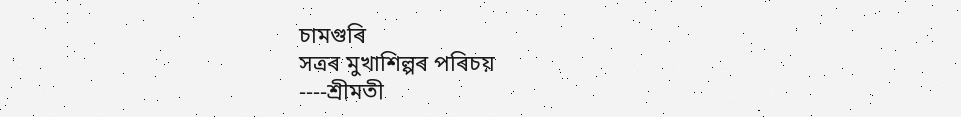চামগুৰি
সত্ৰৰ মুখাশিল্পৰ পৰিচয়
----শ্ৰীমতী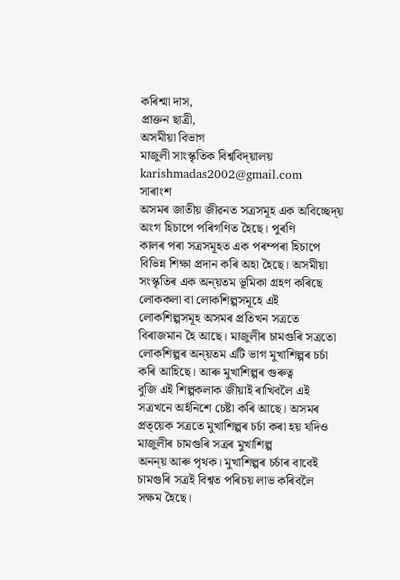কৰিশ্মা দাস,
প্ৰাক্তন ছাত্ৰী,
অসমীয়া বিভাগ
মাজুলী সাংস্কৃতিক বিশ্ববিদ্য়ালয়
karishmadas2002@gmail.com
সাৰাংশ
অসমৰ জাতীয় জীৱনত সত্ৰসমূহ এক অবিচ্ছেদ্য় অংগ হিচাপে পৰিগণিত হৈছে। পুৰণি
কালৰ পৰা সত্ৰসমূহত এক পৰম্পৰা হিচাপে বিভিন্ন শিক্ষা প্ৰদান কৰি অহা হৈছে। অসমীয়া
সংস্কৃতিৰ এক অন্য়তম ভূমিকা গ্ৰহণ কৰিছে লোককলা বা লোকশিল্পসমূহে এই
লোকশিল্পসমূহ অসমৰ প্ৰতিখন সত্ৰতে বিৰাজমান হৈ আছে। মাজুলীৰ চামগুৰি সত্ৰতো
লোকশিল্পৰ অন্য়তম এটি ভাগ মুখাশিল্পৰ চৰ্চা কৰি আহিছে। আৰু মুখাশিল্পৰ গুৰুত্ব
বুজি এই শিল্পকলাক জীয়াই ৰাখিবলৈ এই সত্ৰখনে অৰ্হনিশে চেষ্টা কৰি আছে। অসমৰ
প্ৰত্য়েক সত্ৰতে মুখাশিল্পৰ চৰ্চা কৰা হয় যদিও মাজুলীৰ চামগুৰি সত্ৰৰ মুখাশিল্প
অনন্য় আৰু পৃথক। মুখাশিল্পৰ চৰ্চাৰ বাবেই চামগুৰি সত্ৰই বিশ্বত পৰিচয় লাভ কৰিবলৈ
সক্ষম হৈছে।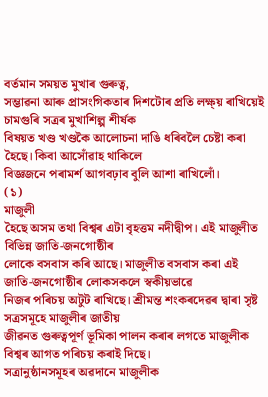বৰ্তমান সময়ত মুখাৰ গুৰুত্ব,
সম্ভাৱনা আৰু প্ৰাসংগিকতাৰ দিশটোৰ প্ৰতি লক্ষ্য় ৰাখিয়েই চামগুৰি সত্ৰৰ মুখাশিল্প শীৰ্ষক
বিষয়ত খণ্ড খণ্ডকৈ আলোচনা দাঙি ধৰিবলৈ চেষ্টা কৰা হৈছে। কিবা আসোঁৱাহ থাকিলে
বিজ্ঞজনে পৰামৰ্শ আগবঢ়াব বুলি আশা ৰাখিলোঁ।
(১)
মাজুলী
হৈছে অসম তথা বিশ্বৰ এটা বৃহত্তম নদীদ্বীপ। এই মাজুলীত বিভিন্ন জাতি-জনগোষ্ঠীৰ
লোকে বসবাস কৰি আছে। মাজুলীত বসবাস কৰা এই জাতি-জনগোষ্ঠীৰ লোকসকলে স্বকীয়ভাৱে
নিজৰ পৰিচয় অটুট ৰাখিছে। শ্ৰীমন্ত শংকৰদেৱৰ দ্বাৰা সৃষ্ট সত্ৰসমূহে মাজুলীৰ জাতীয়
জীৱনত গুৰুত্বপূৰ্ণ ভূমিকা পালন কৰাৰ লগতে মাজুলীক বিশ্বৰ আগত পৰিচয় কৰাই দিছে।
সত্ৰানুষ্ঠানসমূহৰ অৱদানে মাজুলীক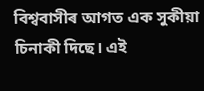বিশ্ববাসীৰ আগত এক সুকীয়া চিনাকী দিছে। এই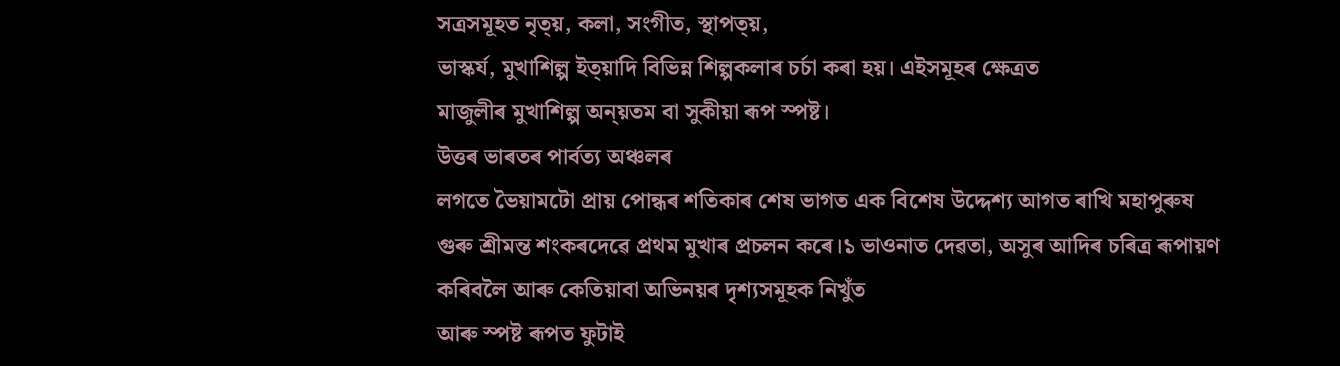সত্ৰসমূহত নৃত্য়, কলা, সংগীত, স্থাপত্য়,
ভাস্কৰ্য, মুখাশিল্প ইত্য়াদি বিভিন্ন শিল্পকলাৰ চৰ্চা কৰা হয়। এইসমূহৰ ক্ষেত্ৰত
মাজুলীৰ মুখাশিল্প অন্য়তম বা সুকীয়া ৰূপ স্পষ্ট।
উত্তৰ ভাৰতৰ পাৰ্বত্য অঞ্চলৰ
লগতে ভৈয়ামটো প্ৰায় পোন্ধৰ শতিকাৰ শেষ ভাগত এক বিশেষ উদ্দেশ্য আগত ৰাখি মহাপুৰুষ
গুৰু শ্ৰীমন্ত শংকৰদেৱে প্ৰথম মুখাৰ প্ৰচলন কৰে।১ ভাওনাত দেৱতা, অসুৰ আদিৰ চৰিত্ৰ ৰূপায়ণ কৰিবলৈ আৰু কেতিয়াবা অভিনয়ৰ দৃশ্যসমূহক নিখুঁত
আৰু স্পষ্ট ৰূপত ফুটাই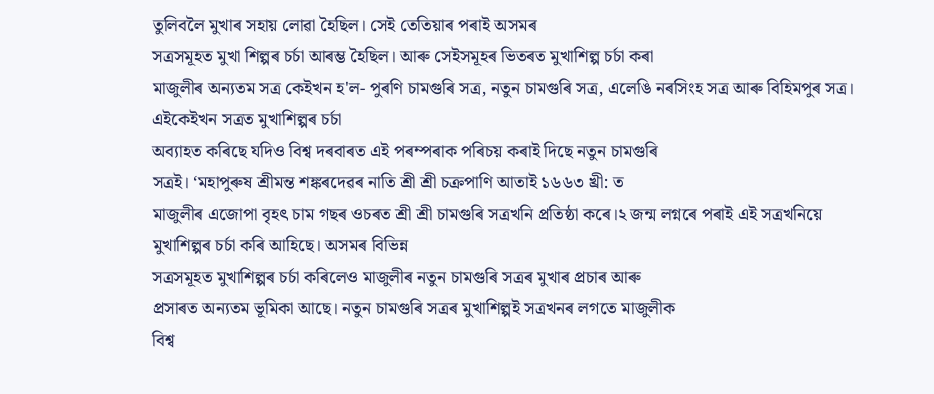তুলিবলৈ মুখাৰ সহায় লোৱা হৈছিল। সেই তেতিয়াৰ পৰাই অসমৰ
সত্ৰসমূহত মুখা শিল্পৰ চৰ্চা আৰম্ভ হৈছিল। আৰু সেইসমূহৰ ভিতৰত মুখাশিল্প চৰ্চা কৰা
মাজুলীৰ অন্যতম সত্ৰ কেইখন হ'ল- পুৰণি চামগুৰি সত্ৰ, নতুন চামগুৰি সত্ৰ, এলেঙি নৰসিংহ সত্ৰ আৰু বিহিমপুৰ সত্ৰ। এইকেইখন সত্ৰত মুখাশিল্পৰ চৰ্চা
অব্যাহত কৰিছে যদিও বিশ্ব দৰবাৰত এই পৰম্পৰাক পৰিচয় কৰাই দিছে নতুন চামগুৰি
সত্ৰই। ‘মহাপুৰুষ শ্ৰীমন্ত শঙ্কৰদেৱৰ নাতি শ্ৰী শ্ৰী চক্ৰপাণি আতাই ১৬৬৩ খ্ৰী: ত
মাজুলীৰ এজোপা বৃহৎ চাম গছৰ ওচৰত শ্ৰী শ্ৰী চামগুৰি সত্ৰখনি প্ৰতিষ্ঠা কৰে।২ জন্ম লগ্নৰে পৰাই এই সত্ৰখনিয়ে মুখাশিল্পৰ চৰ্চা কৰি আহিছে। অসমৰ বিভিন্ন
সত্ৰসমূহত মুখাশিল্পৰ চৰ্চা কৰিলেও মাজুলীৰ নতুন চামগুৰি সত্ৰৰ মুখাৰ প্ৰচাৰ আৰু
প্ৰসাৰত অন্যতম ভূমিকা আছে। নতুন চামগুৰি সত্ৰৰ মুখাশিল্পই সত্ৰখনৰ লগতে মাজুলীক
বিশ্ব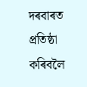দৰবাৰত প্ৰতিষ্ঠা কৰিবলৈ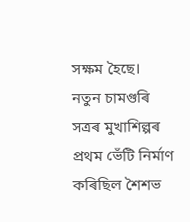সক্ষম হৈছে।
নতুন চামগুৰি সত্ৰৰ মুখাশিল্পৰ প্ৰথম ভেঁটি নিৰ্মাণ কৰিছিল শৈশভ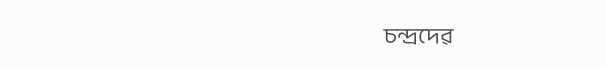চন্দ্ৰদেৱ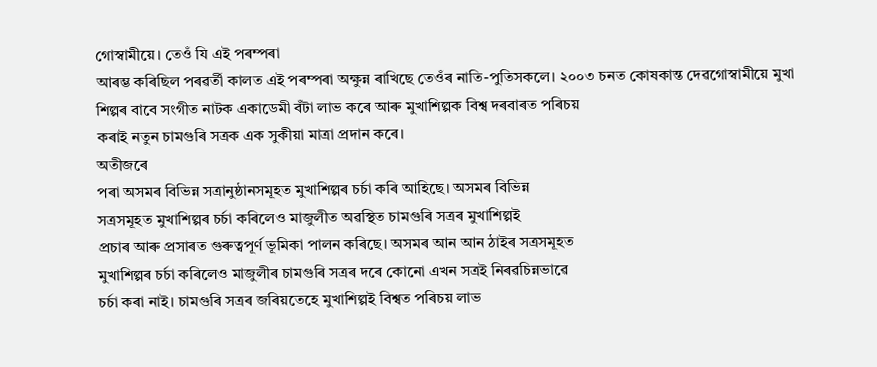গোস্বামীয়ে। তেওঁ যি এই পৰম্পৰা
আৰম্ভ কৰিছিল পৰৱৰ্তী কালত এই পৰম্পৰা অক্ষুন্ন ৰাখিছে তেওঁৰ নাতি-পুতিসকলে। ২০০৩ চনত কোষকান্ত দেৱগোস্বামীয়ে মুখা
শিল্পৰ বাবে সংগীত নাটক একাডেমী বঁটা লাভ কৰে আৰু মুখাশিল্পক বিশ্ব দৰবাৰত পৰিচয়
কৰাই নতুন চামগুৰি সত্ৰক এক সুকীয়া মাত্ৰা প্ৰদান কৰে।
অতীজৰে
পৰা অসমৰ বিভিন্ন সত্ৰানুষ্ঠানসমূহত মুখাশিল্পৰ চৰ্চা কৰি আহিছে। অসমৰ বিভিন্ন
সত্ৰসমূহত মুখাশিল্পৰ চৰ্চা কৰিলেও মাজুলীত অৱস্থিত চামগুৰি সত্ৰৰ মুখাশিল্পই
প্ৰচাৰ আৰু প্ৰসাৰত গুৰুত্বপূৰ্ণ ভূমিকা পালন কৰিছে। অসমৰ আন আন ঠাইৰ সত্ৰসমূহত
মুখাশিল্পৰ চৰ্চা কৰিলেও মাজুলীৰ চামগুৰি সত্ৰৰ দৰে কোনো এখন সত্ৰই নিৰৱচিন্নভাৱে
চৰ্চা কৰা নাই। চামগুৰি সত্ৰৰ জৰিয়তেহে মুখাশিল্পই বিশ্বত পৰিচয় লাভ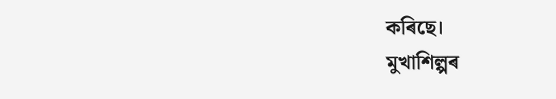কৰিছে।
মুখাশিল্পৰ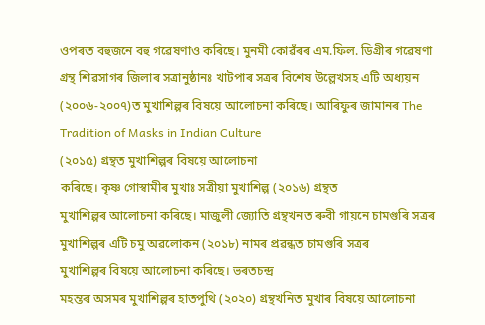ওপৰত বহুজনে বহু গৱেষণাও কৰিছে। মুনমী কোৱঁৰৰ এম.ফিল. ডিগ্ৰীৰ গৱেষণা
গ্ৰন্থ শিৱসাগৰ জিলাৰ সত্ৰানুষ্ঠানঃ খাটপাৰ সত্ৰৰ বিশেষ উল্লেখসহ এটি অধ্যয়ন
(২০০৬-২০০৭)ত মুখাশিল্পৰ বিষয়ে আলোচনা কৰিছে। আৰিফুৰ জামানৰ The Tradition of Masks in Indian Culture
(২০১৫) গ্ৰন্থত মুখাশিল্পৰ বিষয়ে আলোচনা
কৰিছে। কৃষ্ণ গোস্বামীৰ মুখাঃ সত্ৰীয়া মুখাশিল্প (২০১৬) গ্ৰন্থত
মুখাশিল্পৰ আলোচনা কৰিছে। মাজুলী জ্যোতি গ্ৰন্থখনত ৰুবী গায়নে চামগুৰি সত্ৰৰ
মুখাশিল্পৰ এটি চমু অৱলোকন (২০১৮) নামৰ প্ৰৱন্ধত চামগুৰি সত্ৰৰ
মুখাশিল্পৰ বিষয়ে আলোচনা কৰিছে। ভৰতচন্দ্ৰ
মহন্তৰ অসমৰ মুখাশিল্পৰ হাতপুথি (২০২০) গ্ৰন্থখনিত মুখাৰ বিষয়ে আলোচনা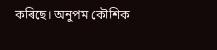কৰিছে। অনুপম কৌশিক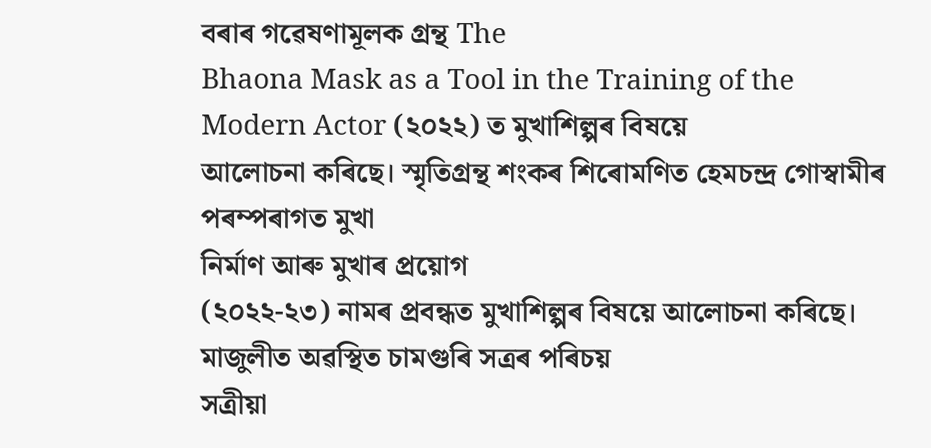বৰাৰ গৱেষণামূলক গ্ৰন্থ The
Bhaona Mask as a Tool in the Training of the Modern Actor (২০২২) ত মুখাশিল্পৰ বিষয়ে
আলোচনা কৰিছে। স্মৃতিগ্ৰন্থ শংকৰ শিৰোমণিত হেমচন্দ্ৰ গোস্বামীৰ পৰম্পৰাগত মুখা
নিৰ্মাণ আৰু মুখাৰ প্ৰয়োগ
(২০২২-২৩) নামৰ প্ৰবন্ধত মুখাশিল্পৰ বিষয়ে আলোচনা কৰিছে।
মাজুলীত অৱস্থিত চামগুৰি সত্ৰৰ পৰিচয়
সত্ৰীয়া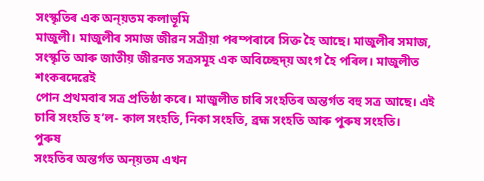সংস্কৃতিৰ এক অন্য়তম কলাভূমি
মাজুলী। মাজুলীৰ সমাজ জীৱন সত্ৰীয়া পৰম্পৰাৰে সিক্ত হৈ আছে। মাজুলীৰ সমাজ,
সংস্কৃতি আৰু জাতীয় জীৱনত সত্ৰসমূহ এক অবিচ্ছেদ্য় অংগ হৈ পৰিল। মাজুলীত শংকৰদেৱেই
পোন প্ৰথমবাৰ সত্ৰ প্ৰতিষ্ঠা কৰে। মাজুলীত চাৰি সংহতিৰ অন্তৰ্গত বহু সত্ৰ আছে। এই
চাৰি সংহতি হ’ল- কাল সংহতি, নিকা সংহতি, ব্ৰহ্ম সংহতি আৰু পুৰুষ সংহতি।
পুৰুষ
সংহতিৰ অন্তৰ্গত অন্য়তম এখন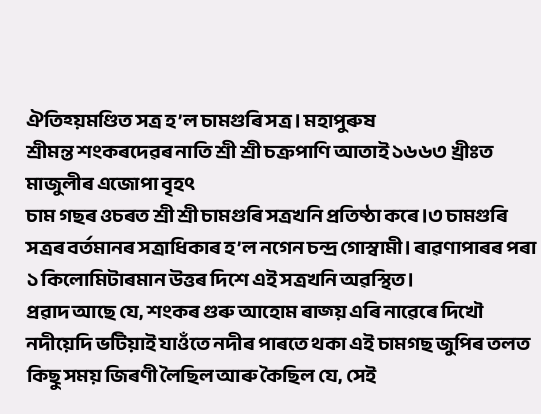ঐতিহ্য়মণ্ডিত সত্ৰ হ’ল চামগুৰি সত্ৰ। মহাপুৰুষ
শ্ৰীমন্ত শংকৰদেৱৰ নাতি শ্ৰী শ্ৰী চক্ৰপাণি আতাই ১৬৬৩ খ্ৰীঃত মাজুলীৰ এজোপা বৃহৎ
চাম গছৰ ওচৰত শ্ৰী শ্ৰী চামগুৰি সত্ৰখনি প্ৰতিষ্ঠা কৰে।৩ চামগুৰি সত্ৰৰ বৰ্তমানৰ সত্ৰাধিকাৰ হ’ল নগেন চন্দ্ৰ গোস্বামী। ৰাৱণাপাৰৰ পৰা
১ কিলোমিটাৰমান উত্তৰ দিশে এই সত্ৰখনি অৱস্থিত।
প্ৰৱাদ আছে যে, শংকৰ গুৰু আহোম ৰাজ্য় এৰি নাৱেৰে দিখৌ নদীয়েদি ভটিয়াই যাওঁতে নদীৰ পাৰতে থকা এই চামগছ জুপিৰ তলত কিছু সময় জিৰণী লৈছিল আৰু কৈছিল যে, সেই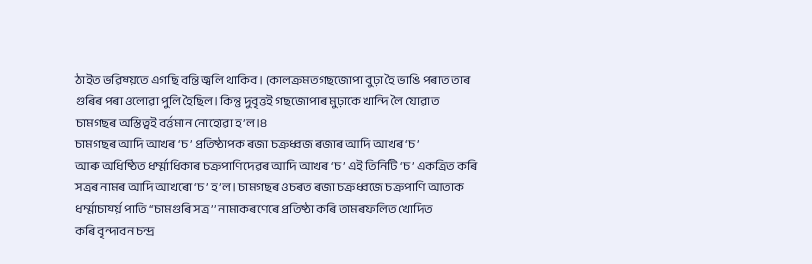ঠাইত ভৱিষ্য়তে এগছি বন্তি জ্বলি থাকিব। (কালক্ৰমতগছজোপা বুঢ়া হৈ ভাঙি পৰাত তাৰ গুৰিৰ পৰা ওলোৱা পুলি হৈছিল। কিন্তু দুবৃত্তই গছজোপাৰ মুঢ়াকে খান্দি লৈ যোৱাত চামগছৰ অস্তিত্বই বৰ্ত্তমান নোহোৱা হ’ল।৪
চামগছৰ আদি আখৰ ‘চ’ প্ৰতিষ্ঠাপক ৰজা চক্ৰধ্বজ ৰজাৰ আদি আখৰ ‘চ’
আৰু অধিষ্ঠিত ধৰ্ম্মাধিকাৰ চক্ৰপাণিদেৱৰ আদি আখৰ ‘চ’ এই তিনিটি ‘চ’ একত্ৰিত কৰি
সত্ৰৰ নামৰ আদি আখৰো ‘চ’ হ’ল। চামগছৰ ওচৰত ৰজা চক্ৰধ্বজে চক্ৰপাণি আতাক
ধৰ্ম্মাচাৰ্য্য় পাতি ‘‘চামগুৰি সত্ৰ’’ নামাকৰণেৰে প্ৰতিষ্ঠা কৰি তামৰফলিত খোদিত
কৰি বৃন্দাবন চন্দ্ৰ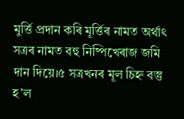মুৰ্ত্তি প্ৰদান কৰি মূৰ্ত্তিৰ নামত অৰ্থাৎ সত্ৰৰ নামত বহু নিষ্পিখেৰাজ জমি দান দিয়ে।৫ সত্ৰখনৰ মূল চিহ্ন বস্তু হ’ল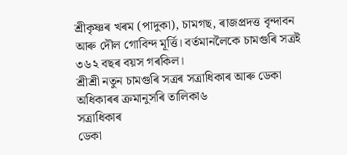শ্ৰীকৃষ্ণৰ খৰম (পাদুকা), চামগছ, ৰাজপ্ৰদত্ত বৃন্দাবন
আৰু দৌল গোবিন্দ মূৰ্ত্তি। বৰ্তমানলৈকে চামগুৰি সত্ৰই ৩৬২ বছৰ বয়স গৰকিল।
শ্ৰীশ্ৰী নতুন চামগুৰি সত্ৰৰ সত্ৰাধিকাৰ আৰু ডেকা অধিকাৰৰ ক্ৰমানুসৰি তালিকা৬
সত্ৰাধিকাৰ
ডেকা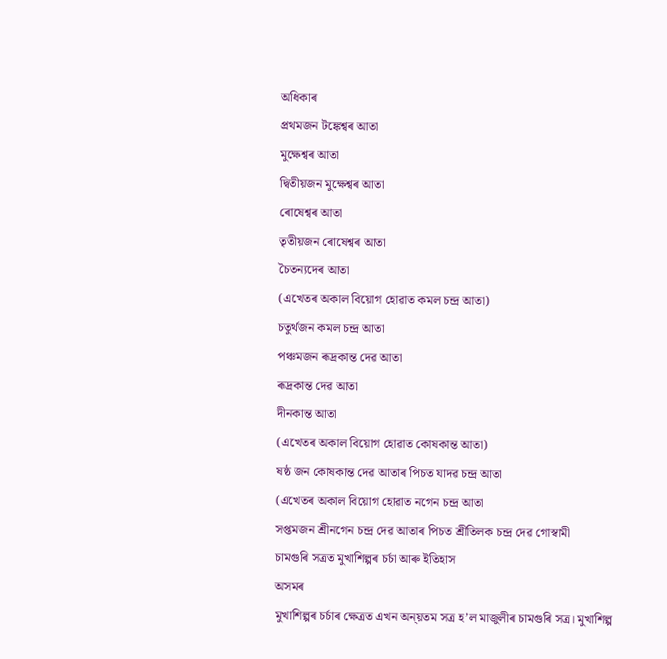অধিকাৰ
প্রথমজন টঙ্কেশ্বৰ আতা
মুক্ষেশ্বৰ আতা
দ্বিতীয়জন মুক্ষেশ্বৰ আতা
ৰোষেশ্বৰ আতা
তৃতীয়জন ৰোষেশ্বৰ আতা
চৈতন্যদেৰ আতা
(এখেতৰ অকাল বিয়োগ হোৱাত কমল চন্দ্ৰ আতা)
চতুর্থজন কমল চন্দ্র আতা
পঞ্চমজন ৰূদ্রকান্ত দেৱ আতা
ৰূদ্রকান্ত দেৱ আতা
দীনকান্ত আতা
(এখেতৰ অকাল বিয়োগ হোৱাত কোষকান্ত আতা)
ষষ্ঠ জন কোষকান্ত দেৱ আতাৰ পিচত যাদৱ চন্দ্ৰ আতা
(এখেতৰ অকাল বিয়োগ হোৱাত নগেন চন্দ্র আতা
সপ্তমজন শ্রীনগেন চন্দ্ৰ দেৱ আতাৰ পিচত শ্রীতিলক চন্দ্ৰ দেৱ গোস্বামী
চামগুৰি সত্ৰত মুখাশিল্পৰ চৰ্চা আৰু ইতিহাস
অসমৰ
মুখাশিল্পৰ চৰ্চাৰ ক্ষেত্ৰত এখন অন্য়তম সত্ৰ হ’ল মাজুলীৰ চামগুৰি সত্ৰ। মুখাশিল্প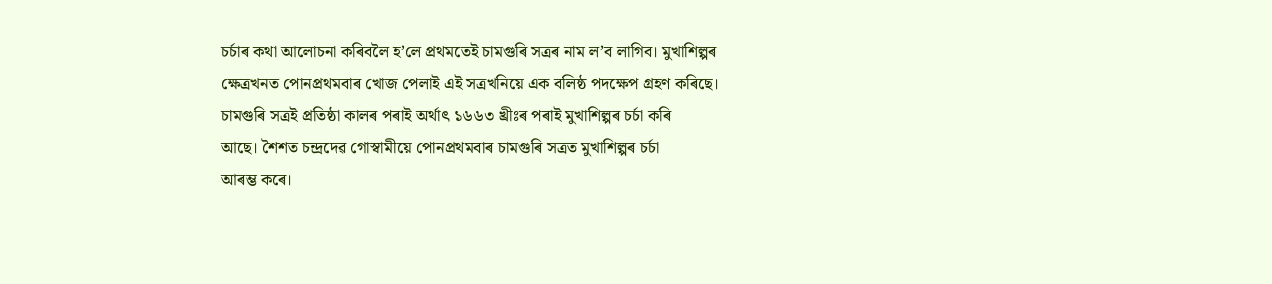চৰ্চাৰ কথা আলোচনা কৰিবলৈ হ’লে প্ৰথমতেই চামগুৰি সত্ৰৰ নাম ল’ব লাগিব। মুখাশিল্পৰ
ক্ষেত্ৰখনত পোনপ্ৰথমবাৰ খোজ পেলাই এই সত্ৰখনিয়ে এক বলিষ্ঠ পদক্ষেপ গ্ৰহণ কৰিছে।
চামগুৰি সত্ৰই প্ৰতিষ্ঠা কালৰ পৰাই অৰ্থাৎ ১৬৬৩ খ্ৰীঃৰ পৰাই মুখাশিল্পৰ চৰ্চা কৰি
আছে। শৈশত চন্দ্ৰদেৱ গোস্বামীয়ে পোনপ্ৰথমবাৰ চামগুৰি সত্ৰত মুখাশিল্পৰ চৰ্চা
আৰম্ভ কৰে।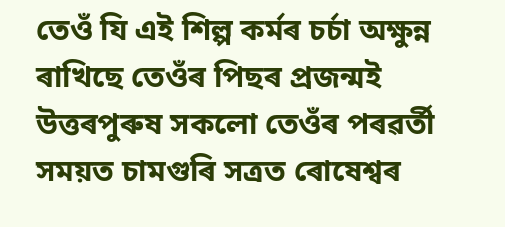তেওঁ যি এই শিল্প কৰ্মৰ চৰ্চা অক্ষুন্ন ৰাখিছে তেওঁৰ পিছৰ প্ৰজন্মই
উত্তৰপুৰুষ সকলো তেওঁৰ পৰৱৰ্তী সময়ত চামগুৰি সত্ৰত ৰোষেশ্বৰ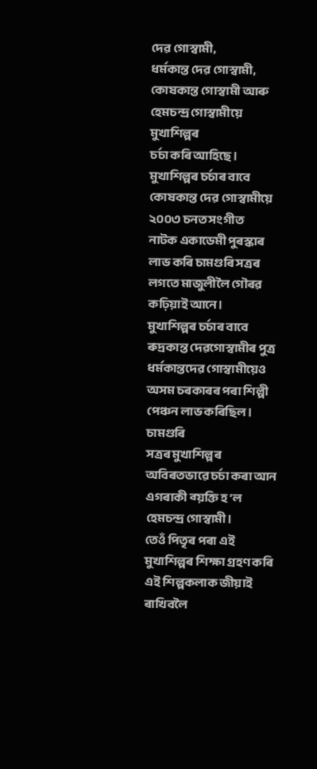দেৱ গোস্বামী,
ধৰ্মকান্ত দেৱ গোস্বামী, কোষকান্ত গোস্বামী আৰু হেমচন্দ্ৰ গোস্বামীয়ে মুখাশিল্পৰ
চৰ্চা কৰি আহিছে। মুখাশিল্পৰ চৰ্চাৰ বাবে কোষকান্ত দেৱ গোস্বামীয়ে ২০০৩ চনত সংগীত
নাটক একাডেমী পুৰস্কাৰ লাভ কৰি চামগুৰি সত্ৰৰ লগতে মাজুলীলৈ গৌৰৱ কঢ়িয়াই আনে।
মুখাশিল্পৰ চৰ্চাৰ বাবে ৰুদ্ৰকান্ত দেৱগোস্বামীৰ পুত্ৰ ধৰ্মকান্তদেৱ গোস্বামীয়েও
অসম চৰকাৰৰ পৰা শিল্পী পেঞ্চন লাভ কৰিছিল।
চামগুৰি
সত্ৰৰ মুখাশিল্পৰ অবিৰতভাৱে চৰ্চা কৰা আন এগৰাকী ব্য়ক্তি হ’ল হেমচন্দ্ৰ গোস্বামী।
তেওঁ পিতৃৰ পৰা এই মুখাশিল্পৰ শিক্ষা গ্ৰহণ কৰি এই শিল্পকলাক জীয়াই ৰাখিবলৈ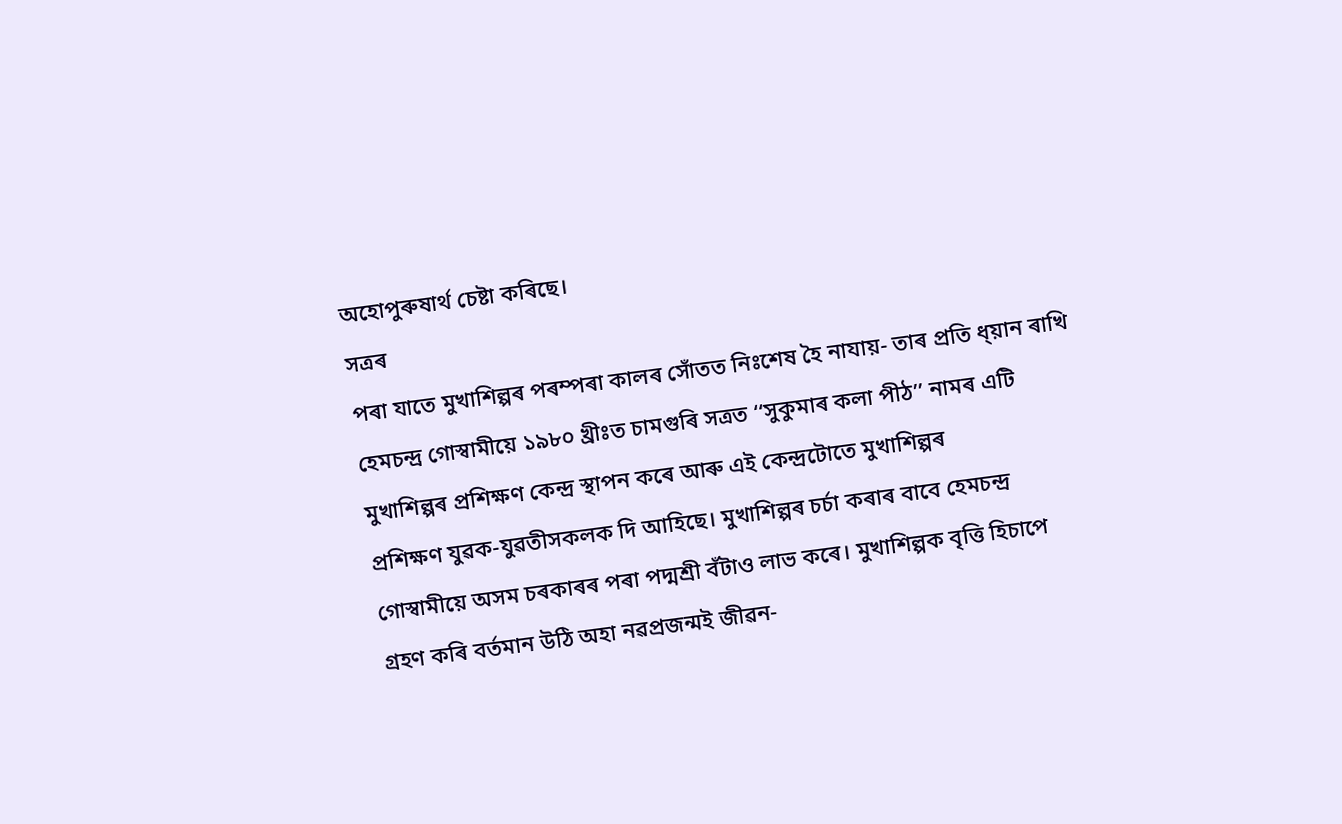অহোপুৰুষাৰ্থ চেষ্টা কৰিছে।
সত্ৰৰ
পৰা যাতে মুখাশিল্পৰ পৰম্পৰা কালৰ সোঁতত নিঃশেষ হৈ নাযায়- তাৰ প্ৰতি ধ্য়ান ৰাখি
হেমচন্দ্ৰ গোস্বামীয়ে ১৯৮০ খ্ৰীঃত চামগুৰি সত্ৰত ‘‘সুকুমাৰ কলা পীঠ’’ নামৰ এটি
মুখাশিল্পৰ প্ৰশিক্ষণ কেন্দ্ৰ স্থাপন কৰে আৰু এই কেন্দ্ৰটোতে মুখাশিল্পৰ
প্ৰশিক্ষণ যুৱক-যুৱতীসকলক দি আহিছে। মুখাশিল্পৰ চৰ্চা কৰাৰ বাবে হেমচন্দ্ৰ
গোস্বামীয়ে অসম চৰকাৰৰ পৰা পদ্মশ্ৰী বঁটাও লাভ কৰে। মুখাশিল্পক বৃত্তি হিচাপে
গ্ৰহণ কৰি বৰ্তমান উঠি অহা নৱপ্ৰজন্মই জীৱন-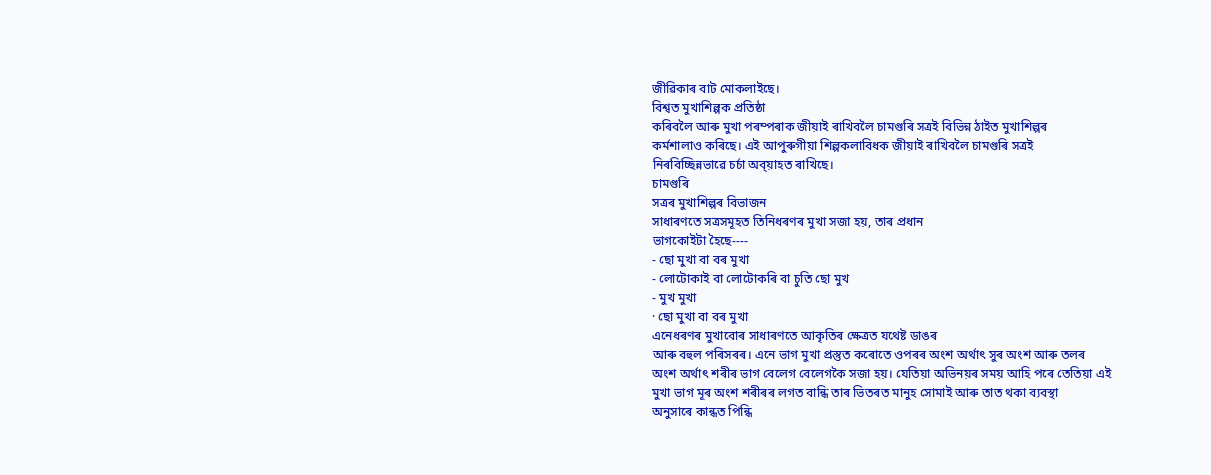জীৱিকাৰ বাট মোকলাইছে।
বিশ্বত মুখাশিল্পক প্ৰতিষ্ঠা
কৰিবলৈ আৰু মুখা পৰম্পৰাক জীয়াই ৰাখিবলৈ চামগুৰি সত্ৰই বিভিন্ন ঠাইত মুখাশিল্পৰ
কৰ্মশালাও কৰিছে। এই আপুৰুগীয়া শিল্পকলাবিধক জীয়াই ৰাখিবলৈ চামগুৰি সত্ৰই
নিৰবিচ্ছিন্নভাৱে চৰ্চা অব্য়াহত ৰাখিছে।
চামগুৰি
সত্ৰৰ মুখাশিল্পৰ বিভাজন
সাধাৰণতে সত্রসমূহত তিনিধৰণৰ মুখা সজা হয়, তাৰ প্রধান
ভাগকোইটা হৈছে----
- ছো মুখা বা বৰ মুখা
- লোটোকাই বা লোটোকৰি বা চুতি ছো মুখ
- মুখ মুখা
· ছো মুখা বা বৰ মুখা
এনেধৰণৰ মুখাবোৰ সাধাৰণতে আকৃতিৰ ক্ষেত্ৰত যথেষ্ট ডাঙৰ
আৰু বহুল পৰিসৰৰ। এনে ভাগ মুখা প্রস্তুত কৰোতে ওপৰৰ অংশ অর্থাৎ সুৰ অংশ আৰু তলৰ
অংশ অর্থাৎ শৰীৰ ভাগ বেলেগ বেলেগকৈ সজা হয়। যেতিয়া অভিনয়ৰ সময় আহি পৰে তেতিয়া এই
মুখা ভাগ মূৰ অংশ শৰীৰৰ লগত বান্ধি তাৰ ভিতৰত মানুহ সোমাই আৰু তাত থকা ব্যবস্থা
অনুসাৰে কান্ধত পিন্ধি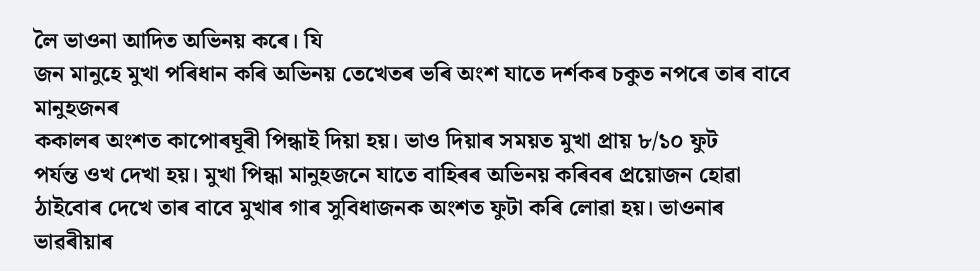লৈ ভাওনা আদিত অভিনয় কৰে। যি
জন মানুহে মুখা পৰিধান কৰি অভিনয় তেখেতৰ ভৰি অংশ যাতে দর্শকৰ চকুত নপৰে তাৰ বাবে মানুহজনৰ
ককালৰ অংশত কাপোৰঘূৰী পিন্ধাই দিয়া হয়। ভাও দিয়াৰ সময়ত মুখা প্রায় ৮/১০ ফুট
পর্যন্ত ওখ দেখা হয়। মুখা পিন্ধা মানুহজনে যাতে বাহিৰৰ অভিনয় কৰিবৰ প্রয়োজন হোৱা
ঠাইবোৰ দেখে তাৰ বাবে মুখাৰ গাৰ সুবিধাজনক অংশত ফুটা কৰি লোৱা হয়। ভাওনাৰ
ভাৱৰীয়াৰ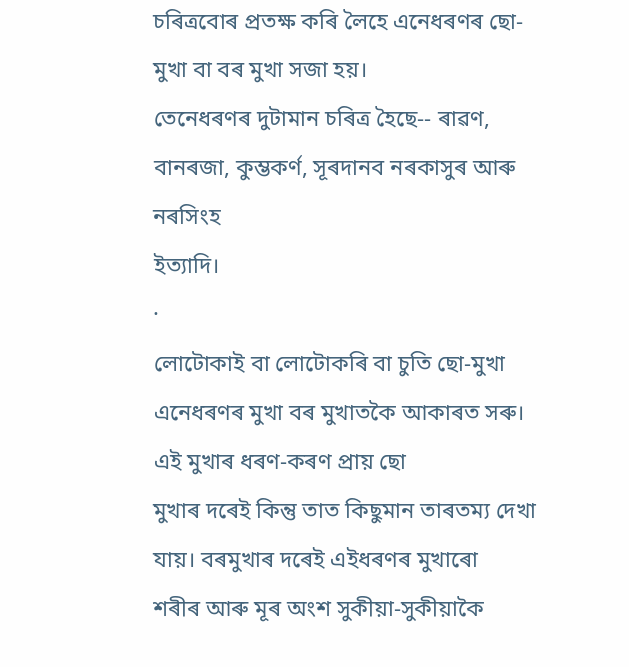চৰিত্ৰবোৰ প্রতক্ষ কৰি লৈহে এনেধৰণৰ ছো-মুখা বা বৰ মুখা সজা হয়।
তেনেধৰণৰ দুটামান চৰিত্ৰ হৈছে-- ৰাৱণ, বানৰজা, কুম্ভকর্ণ, সূৰদানব নৰকাসুৰ আৰু নৰসিংহ
ইত্যাদি।
·
লোটোকাই বা লোটোকৰি বা চুতি ছো-মুখা
এনেধৰণৰ মুখা বৰ মুখাতকৈ আকাৰত সৰু। এই মুখাৰ ধৰণ-কৰণ প্ৰায় ছো
মুখাৰ দৰেই কিন্তু তাত কিছুমান তাৰতম্য দেখা যায়। বৰমুখাৰ দৰেই এইধৰণৰ মুখাৰো
শৰীৰ আৰু মূৰ অংশ সুকীয়া-সুকীয়াকৈ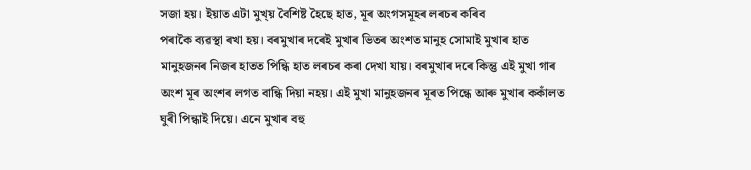সজা হয়। ইয়াত এটা মুখ্য় বৈশিষ্ট হৈছে হাত, মূৰ অংগসমূহৰ লৰচৰ কৰিব
পৰাকৈ ব্যৱস্থা ৰখা হয়। বৰমুখাৰ দৰেই মুখাৰ ভিতৰ অংশত মানুহ সোমাই মুখাৰ হাত
মানুহজনৰ নিজৰ হাতত পিন্ধি হাত লৰচৰ কৰা দেখা যায়। বৰমুখাৰ দৰে কিন্তু এই মুখা গাৰ
অংশ মূৰ অংশৰ লগত বান্ধি দিয়া নহয়। এই মুখা মানুহজনৰ মূৰত পিন্ধে আৰু মুখাৰ ককাঁলত
ঘুৰী পিন্ধাই দিয়ে। এনে মুখাৰ বহু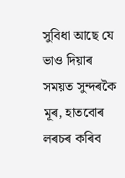সুবিধা আছে যে ভাও দিয়াৰ সময়ত সুন্দৰকৈ মূৰ, হাতবোৰ লৰচৰ কৰিব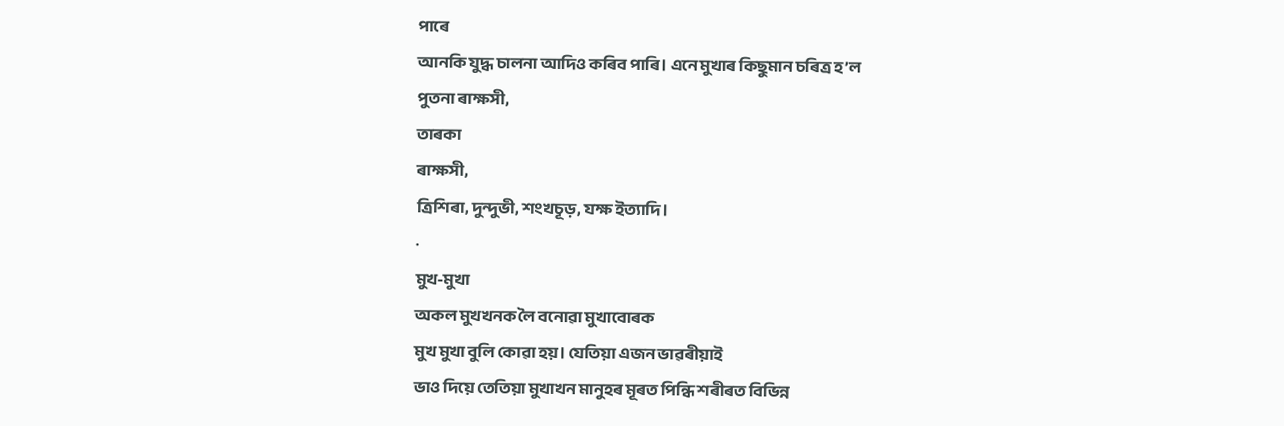পাৰে
আনকি যুদ্ধ চালনা আদিও কৰিব পাৰি। এনে মুখাৰ কিছুমান চৰিত্র হ’ল
পুতনা ৰাক্ষসী,
তাৰকা
ৰাক্ষসী,
ত্ৰিশিৰা, দুন্দুভী, শংখচূড়, যক্ষ ইত্যাদি।
·
মুখ-মুখা
অকল মুখখনক লৈ বনোৱা মুখাবোৰক
মুখ মুখা বুলি কোৱা হয়। যেতিয়া এজন ভাৱৰীয়াই
ভাও দিয়ে তেতিয়া মুখাখন মানুহৰ মূৰত পিন্ধি শৰীৰত বিভিন্ন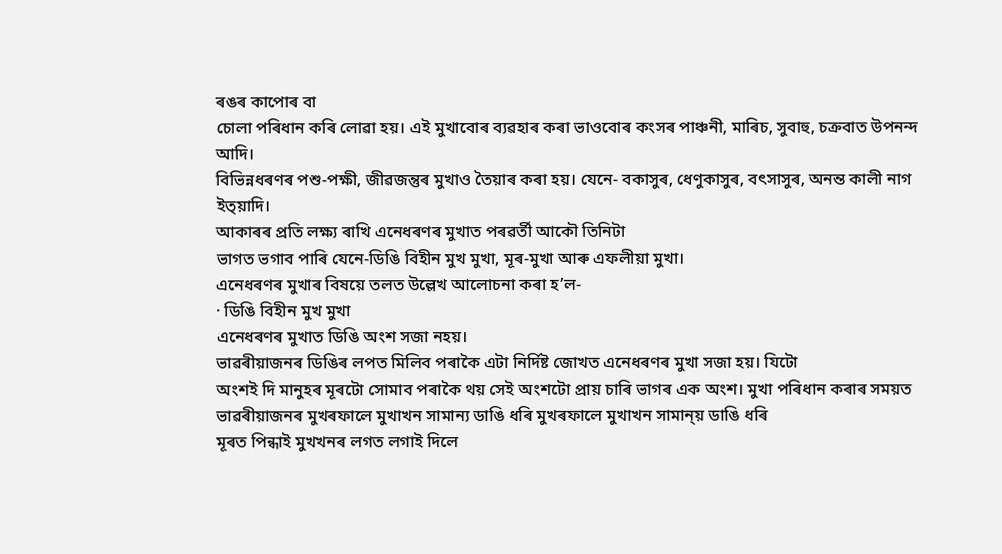ৰঙৰ কাপোৰ বা
চোলা পৰিধান কৰি লোৱা হয়। এই মুখাবোৰ ব্যৱহাৰ কৰা ভাওবোৰ কংসৰ পাঞ্চনী, মাৰিচ, সুবাহু, চক্রবাত উপনন্দ আদি।
বিভিন্নধৰণৰ পশু-পক্ষী, জীৱজন্তুৰ মুখাও তৈয়াৰ কৰা হয়। যেনে- বকাসুৰ, ধেণুকাসুৰ, বৎসাসুৰ, অনন্ত কালী নাগ ইত্য়াদি।
আকাৰৰ প্রতি লক্ষ্য ৰাখি এনেধৰণৰ মুখাত পৰৱর্তী আকৌ তিনিটা
ভাগত ভগাব পাৰি যেনে-ডিঙি বিহীন মুখ মুখা, মূৰ-মুখা আৰু এফলীয়া মুখা।
এনেধৰণৰ মুখাৰ বিষয়ে তলত উল্লেখ আলোচনা কৰা হ’ল-
· ডিঙি বিহীন মুখ মুখা
এনেধৰণৰ মুখাত ডিঙি অংশ সজা নহয়।
ভাৱৰীয়াজনৰ ডিঙিৰ লপত মিলিব পৰাকৈ এটা নির্দিষ্ট জোখত এনেধৰণৰ মুখা সজা হয়। যিটো
অংশই দি মানুহৰ মূৰটো সোমাব পৰাকৈ থয় সেই অংশটো প্রায় চাৰি ভাগৰ এক অংশ। মুখা পৰিধান কৰাৰ সময়ত
ভাৱৰীয়াজনৰ মুখৰফালে মুখাখন সামান্য ডাঙি ধৰি মুখৰফালে মুখাখন সামান্য় ডাঙি ধৰি
মূৰত পিন্ধাই মুখখনৰ লগত লগাই দিলে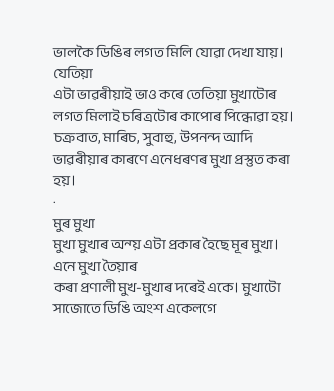ভালকৈ ডিঙিৰ লগত মিলি যোৱা দেখা যায়। যেতিয়া
এটা ভাৱৰীয়াই ভাও কৰে তেতিয়া মুখাটোৰ লগত মিলাই চৰিত্ৰটোৰ কাপোৰ পিন্ধোৱা হয়।
চক্ৰবাত, মাৰিচ, সুবাহু, উপনন্দ আদি ভাৱৰীয়াৰ কাৰণে এনেধৰণৰ মুখা প্ৰস্তুত কৰা হয়।
·
মুৰ মুখা
মুখা মুখাৰ অন্য় এটা প্ৰকাৰ হৈছে মূৰ মুখা। এনে মুখা তৈয়াৰ
কৰা প্ৰণালী মুখ-মুখাৰ দৰেই একে। মুখাটো সাজোতে ডিঙি অংশ একেলগে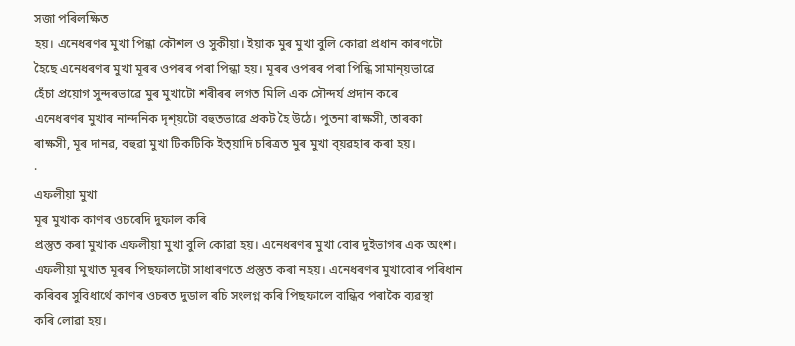সজা পৰিলক্ষিত
হয়। এনেধৰণৰ মুখা পিন্ধা কৌশল ও সুকীয়া। ইয়াক মুৰ মুখা বুলি কোৱা প্ৰধান কাৰণটো
হৈছে এনেধৰণৰ মুখা মূৰৰ ওপৰৰ পৰা পিন্ধা হয়। মূৰৰ ওপৰৰ পৰা পিন্ধি সামান্য়ভাৱে
হেঁচা প্ৰয়োগ সুন্দৰভাৱে মুৰ মুখাটো শৰীৰৰ লগত মিলি এক সৌন্দৰ্য প্ৰদান কৰে
এনেধৰণৰ মুখাৰ নান্দনিক দৃশ্য়টো বহুতভাৱে প্ৰকট হৈ উঠে। পুতনা ৰাক্ষসী, তাৰকা
ৰাক্ষসী, মূৰ দানৱ, বহুৱা মুখা টিকটিকি ইত্য়াদি চৰিত্ৰত মুৰ মুখা ব্য়ৱহাৰ কৰা হয়।
·
এফলীয়া মুখা
মূৰ মুখাক কাণৰ ওচৰেদি দুফাল কৰি
প্রস্তুত কৰা মুখাক এফলীয়া মুখা বুলি কোৱা হয়। এনেধৰণৰ মুখা বোৰ দুইভাগৰ এক অংশ।
এফলীয়া মুখাত মূৰৰ পিছফালটো সাধাৰণতে প্ৰস্তুত কৰা নহয়। এনেধৰণৰ মুখাবোৰ পৰিধান
কৰিবৰ সুবিধাৰ্থে কাণৰ ওচৰত দুডাল ৰচি সংলগ্ন কৰি পিছফালে বান্ধিব পৰাকৈ ব্যৱস্থা
কৰি লোৱা হয়।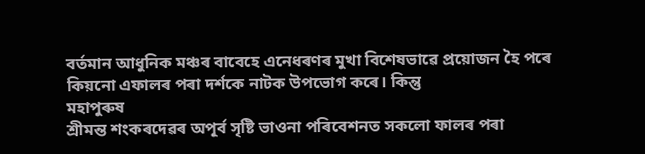বর্তমান আধুনিক মঞ্চৰ বাবেহে এনেধৰণৰ মুখা বিশেষভাৱে প্রয়োজন হৈ পৰে
কিয়নো এফালৰ পৰা দর্শকে নাটক উপভোগ কৰে। কিন্তু
মহাপুৰুষ
শ্রীমন্ত শংকৰদেৱৰ অপূর্ব সৃষ্টি ভাওনা পৰিবেশনত সকলো ফালৰ পৰা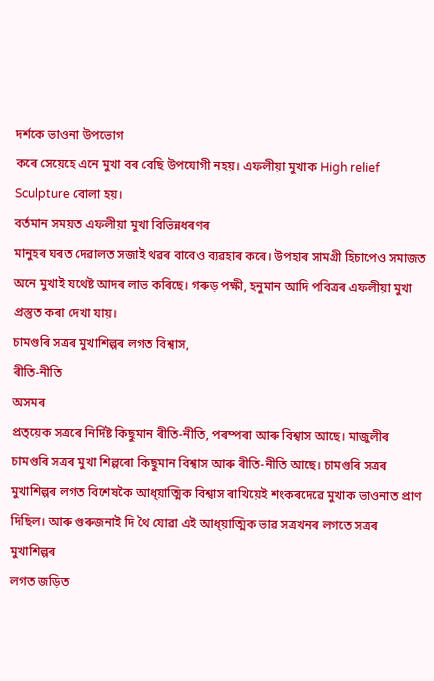দর্শকে ভাওনা উপভোগ
কৰে সেয়েহে এনে মুখা বৰ বেছি উপযোগী নহয়। এফলীয়া মুখাক High relief Sculpture বোলা হয়।
বর্তমান সময়ত এফলীয়া মুখা বিভিন্নধৰণৰ
মানুহৰ ঘৰত দেৱালত সজাই থৱৰ বাবেও ব্যৱহাৰ কৰে। উপহাৰ সামগ্রী হিচাপেও সমাজত
অনে মুখাই যথেষ্ট আদৰ লাভ কৰিছে। গৰুড় পক্ষী, হনুমান আদি পবিত্রৰ এফলীয়া মুখা
প্রস্তুত কৰা দেখা যায়।
চামগুৰি সত্ৰৰ মুখাশিল্পৰ লগত বিশ্বাস,
ৰীতি-নীতি
অসমৰ
প্ৰত্য়েক সত্ৰৰে নিৰ্দিষ্ট কিছুমান ৰীতি-নীতি, পৰম্পৰা আৰু বিশ্বাস আছে। মাজুলীৰ
চামগুৰি সত্ৰৰ মুখা শিল্পৰো কিছুমান বিশ্বাস আৰু ৰীতি-নীতি আছে। চামগুৰি সত্ৰৰ
মুখাশিল্পৰ লগত বিশেষকৈ আধ্য়াত্মিক বিশ্বাস ৰাখিয়েই শংকৰদেৱে মুখাক ভাওনাত প্ৰাণ
দিছিল। আৰু গুৰুজনাই দি থৈ যোৱা এই আধ্য়াত্মিক ভাৱ সত্ৰখনৰ লগতে সত্ৰৰ মুখাশিল্পৰ
লগত জড়িত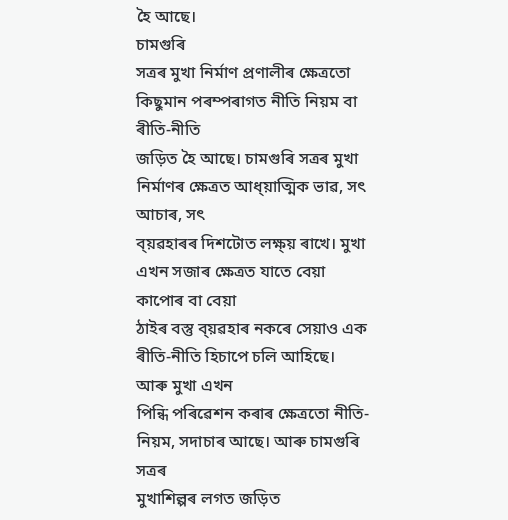হৈ আছে।
চামগুৰি
সত্ৰৰ মুখা নিৰ্মাণ প্ৰণালীৰ ক্ষেত্ৰতো কিছুমান পৰম্পৰাগত নীতি নিয়ম বা ৰীতি-নীতি
জড়িত হৈ আছে। চামগুৰি সত্ৰৰ মুখা নিৰ্মাণৰ ক্ষেত্ৰত আধ্য়াত্মিক ভাৱ, সৎ আচাৰ, সৎ
ব্য়ৱহাৰৰ দিশটোত লক্ষ্য় ৰাখে। মুখা এখন সজাৰ ক্ষেত্ৰত যাতে বেয়া কাপোৰ বা বেয়া
ঠাইৰ বস্তু ব্য়ৱহাৰ নকৰে সেয়াও এক ৰীতি-নীতি হিচাপে চলি আহিছে। আৰু মুখা এখন
পিন্ধি পৰিৱেশন কৰাৰ ক্ষেত্ৰতো নীতি-নিয়ম, সদাচাৰ আছে। আৰু চামগুৰি সত্ৰৰ
মুখাশিল্পৰ লগত জড়িত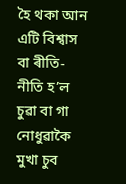হৈ থকা আন এটি বিশ্বাস বা ৰীতি-নীতি হ’ল চুৱা বা গা
নোধুৱাকৈ মুখা চুব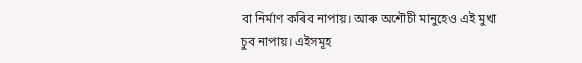বা নিৰ্মাণ কৰিব নাপায়। আৰু অশৌচী মানুহেও এই মুখা চুব নাপায়। এইসমূহ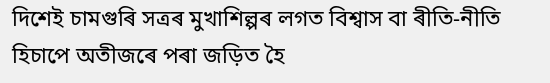দিশেই চামগুৰি সত্ৰৰ মুখাশিল্পৰ লগত বিশ্বাস বা ৰীতি-নীতি
হিচাপে অতীজৰে পৰা জড়িত হৈ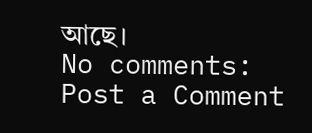আছে।
No comments:
Post a Comment